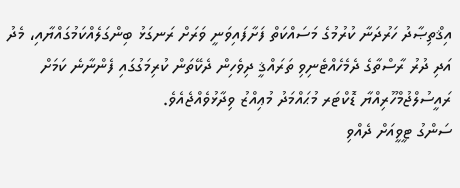އިޤްތިޞާދު ހަރުދަނާ ކުރުމުގެ މަސައްކަތް ފަށާފައިވަނީ ވަރަށް ރަނގަޅު ބިންގަލެއްކަމުގައްޔާއި، މެދު އަދި ދުރު ރާސްތާގެ ދެމެހެއްޓެނިވި ތަރައްޤީ ދިވެހިން ދެކޭތަން ކުރިމަގުގައި ފެންނާނެ ކަމަށް ރައީސުލްޖުމްހޫރިއްޔާ ޑޮކްޓަރ މުޙައްމަދު މުޢިއްޒު ވިދާޅުވެއްޖެއެވެ.
ސަންގު ޓީވީއަށް ދެއްވި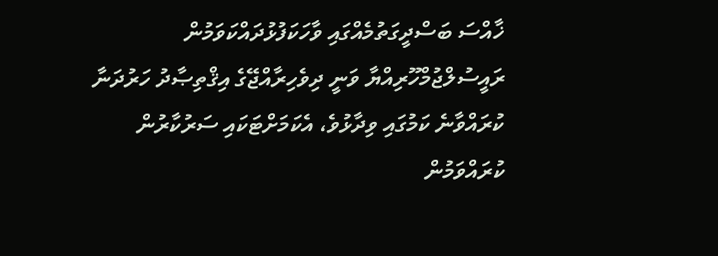ޚާއްސަ ބަސްދީގަތުމެއްގައި ވާހަކަފުޅުދައްކަވަމުން ރައީސުލްޖުމްހޫރިއްޔާ ވަނީ ދިވެހިރާއްޖޭގެ އިޤްތިޞާދު ހަރުދަނާ ކުރައްވާނެ ކަމުގައި ވިދާޅުވެ، އެކަމަށްޓަކައި ސަރުކާރުން ކުރައްވަމުން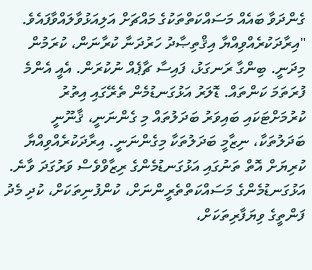ގެންދަވާ ބައެއް މަސައްކަތްތަކުގެ މައްޗަށް އަލިއަޅުވާލައްވާފައެވެ.
"އިރާދަކުރެއްވިއްޔާ އިޤްތިޞާދު ހަރުދަނާ ކުރާނަން، ކުރަމުން މިދަނީ. ބިންގާ ރަނގަޅު، ފައިސާ ޗާޕެއް ނުކުރަން. އެއީ އެންމެ ފުރަތަމަ ކަންތައް. ޑޮލަރު އަޅުގަނޑުމެން ތެރޭގައި އިތުރު ކުރުމަށްޓަކައި ބައިވަރު ބަދަލުތައް މި ގެންނަނީ، ޤާނޫނީ ބަދަލުތަކާ، ނިޒާމީ ބަދަލުތަކާ މިގެންނަނީ. އިރާދަކުރެއްވިއްޔާ ކުރިޔަށް އޮތް ތަނުގައި އަޅުގަނޑުމެންގެ ރިޒާވްވެސް ވަރުގަދަ ވާނެ. އަޅުގަނޑުމެންގެ މަސައްކަތްތެރީންނަށް، ކުންފުނިތަކަށް، ކުދި މެދު ފަންތީގެ ވިޔަފާރިތަކަށް،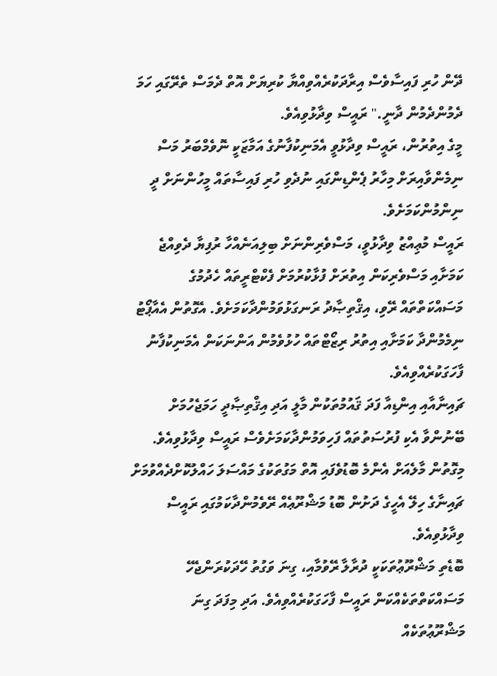ދޭން ހުރި ފައިސާވެސް އިރާދަކުރެއްވިއްޔާ ކުރިޔަށް އޮތް ދެމަސް ތެރޭގައި ހަމަ ދެމުންދެމުން ދާނީ." ރައީސް ވިދާޅުވިއެވެ.
މީގެ އިތުރުން، ރައީސް ވިދާޅުވީ އެމަނިކުފާނުގެ އަމާޒަކީ ނޮވެމްބަރު މަސް ނިމެންވާއިރަށް މިހާރު ޕެންޑިންގައި ނުދެވި ހުރި ފައިސާތައް މީހުންނަށް ދީ ނިންމުންކަމަށެވެ.
ރައީސް މުޢިއްޒު ވިދާޅުވީ، މަސްވެރިންނަށް ބިލިއަނެއްހާ ރުފިޔާ ދެވިއްޖެ ކަމަށާއި މަސްވެރިކަން އިތުރަށް ފުޅާކުރުމަށް ފެކްޓްރީތައް ހެދުމުގެ މަސައްކަތްތައް ރޭވި، އިޤްތިޞާދު ރަނގަޅުވަމުންދާކަމަށެވެ. އެގޮތުން އެއާޕޯޓު ނިމެމުންދާ ކަމަށާއި އިތުރު ރިޒޯޓްތައް ހުޅުވެމުން އަންނަކަން އެމަނިކުފާނު ފާހަގަކުރެއްވިއެވެ.
ޗައިނާއާއި އިންޑިއާ ފަދަ ޤައުމުތަކުން މާލީ އަދި އިޤްތިޞާދީ ހަމަޖެހުމަށް ބޭނުންވާ އެކި ފުރުސަތުތައް ފަހިވަމުންދާކަމަށެވެސް ރައީސް ވިދާޅުވިއެވެ. މިގޮތުން މާލެއަށް އެންމެ ބޮޑުވެފައި އޮތް މަގުތަކުގެ މައްސަލަ ހައްލުކޮށްދެއްވުމަށް ޗައިނާގެ ހިލޭ އެހީގެ ދަށުން ބޮޑު މަޝްރޫޢެއް ރޭވެމުންދާކަމުގައި ރައީސް ވިދާޅުވިއެވެ.
ބޮޑެތި މަޝްރޫޢުތަކަކީ ދުރާލާ ރޭވުމާއި، ގިނަ ވަގުތު ހޭދަކުރަންޖެހޭ މަސައްކަތްތަކެއްކަން ރައީސް ފާހަގަކުރެއްވިއެވެ. އަދި މިފަދަ ގިނަ މަޝްރޫޢުތަކެއް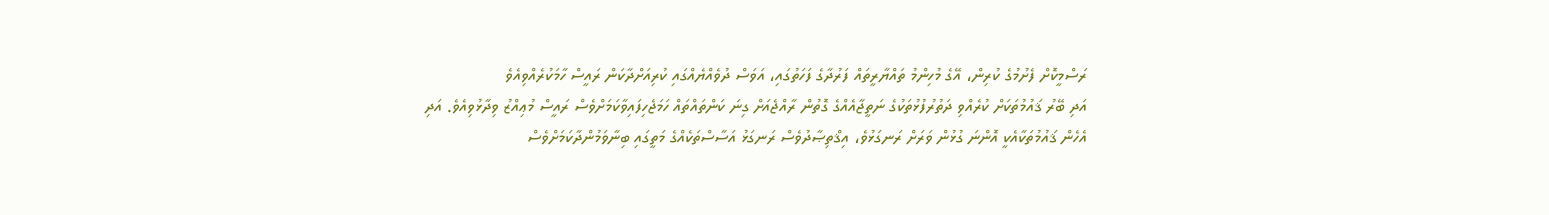ރަސްމީކޮށް ފެށުމުގެ ކުރިން، އޭގެ މުހިންމު ތައްޔާރީތައް ފަރުދާގެ ފަހަތުގައި، އަވަސް ދުވެއްޔެއްގައި ކުރިއަށްދާކަން ރައީސް ހާމަކުރެއްވިއެވެ
އަދި ބޭރު ޤައުމުތަކަށް ކުރެއްވި ދަތުރުފުޅުތަކުގެ ނަތީޖާއެއްގެ ގޮތުން ރާއްޖެއަށް ގިނަ ކަންތައްތައް ހަމަޖެހިފައިވާކަމަށްވެސް ރައީސް މުޢިއްޒު ވިދާޅުވިއެވެ. އަދި އެހެން ޤައުމުތަކާއެކީ އޮންނަ ގުޅުން ވަރަށް ރަނގަޅުވެ، އިޤްތިޞާދުވެސް ރަނގަޅު އަސާސްތަކެއްގެ މަތީގައި ބިނާވަމުންދާކަމަށްވެސް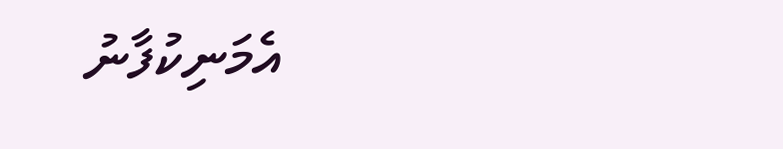އެމަނިކުފާނު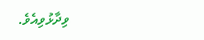ވިދާޅުވިއެވެ.